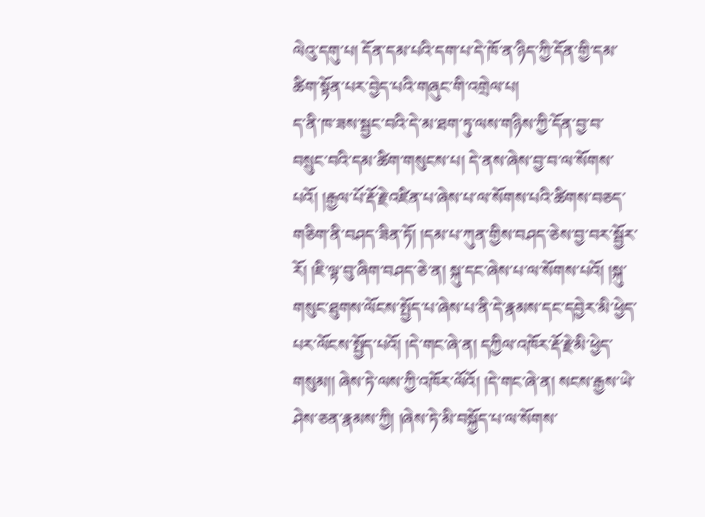ལེའུ་དགུ་པ། དོན་དམ་པའི་དག་པ་དེ་ཁོ་ན་ཉིད་ཀྱི་དོན་གྱི་དམ་ཚིག་སྟོན་པར་བྱེད་པའི་གཞུང་གི་འགྲེལ་པ།
ད་ནི་ཁ་ཟས་སྦྱང་བའི་དེ་མ་ཐག་ཏུ་ལས་གཉིས་ཀྱི་དོན་བྱ་བ་བསྲུང་བའི་དམ་ཚིག་གསུངས་པ། དེ་ནས་ཞེས་བྱ་བ་ལ་སོགས་པའོ། །རྒྱལ་པོ་རྡོ་རྗེ་འཛིན་པ་ཞེས་པ་ལ་སོགས་པའི་ཚིགས་བཅད་གཅིག་ནི་བཤད་ཟིན་ཏོ། །དམ་པ་ཀུན་གྱིས་བཤད་ཅེས་བྱ་བར་སྦྱོར་རོ། །ཇི་ལྟ་བུ་ཞིག་བཤད་ཅེ་ན། སྐུ་དང་ཞེས་པ་ལ་སོགས་པའོ། །སྐུ་གསུང་ཐུགས་ལོངས་སྤྱོད་པ་ཞེས་པ་ནི་དེ་རྣམས་དང་དབྱེར་མི་ཕྱེད་པར་ལོངས་སྤྱོད་པའོ། །དེ་གང་ཞེ་ན། དཀྱིལ་འཁོར་རྡོ་རྗེ་མི་ཕྱེད་གསུམ།། ཞེས་ཏེ་ལས་ཀྱི་འཁོར་ལོའོ། །དེ་གང་ཞེ་ན། སངས་རྒྱས་ཡེ་ཤེས་ཅན་རྣམས་ཀྱི། །ཞེས་ཏེ་མི་བསྐྱོད་པ་ལ་སོགས་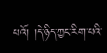པའོ། །དེ་ཉིད་ཀྱང་རིག་པའི་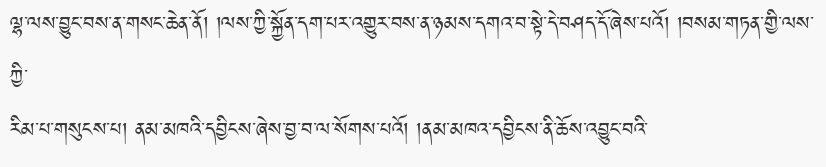ལྷ་ལས་བྱུང་བས་ན་གསང་ཆེན་ནོ། །ལས་ཀྱི་སྐྱོན་དག་པར་འགྱུར་བས་ན་ཉམས་དགའ་བ་སྟེ་དེ་བཤད་དོ་ཞེས་པའོ། །བསམ་གཏན་གྱི་ལས་ཀྱི་
རིམ་པ་གསུངས་པ། ནམ་མཁའི་དབྱིངས་ཞེས་བྱ་བ་ལ་སོགས་པའོ། །ནམ་མཁའ་དབྱིངས་ནི་ཆོས་འབྱུང་བའི་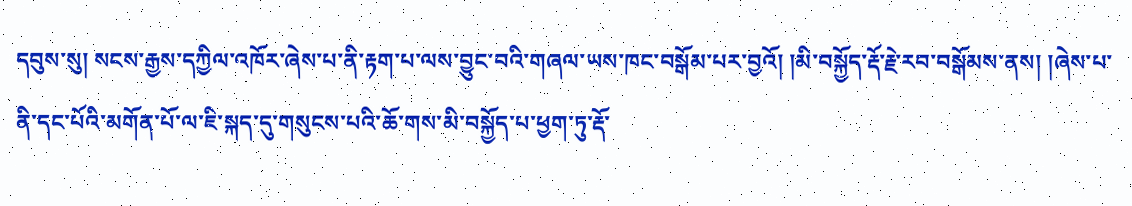དབུས་སུ། སངས་རྒྱས་དཀྱིལ་འཁོར་ཞེས་པ་ནི་རྟག་པ་ལས་བྱུང་བའི་གཞལ་ཡས་ཁང་བསྒོམ་པར་བྱའོ། །མི་བསྐྱོད་རྡོ་རྗེ་རབ་བསྒོམས་ནས། །ཞེས་པ་ནི་དང་པོའི་མགོན་པོ་ལ་ཇི་སྐད་དུ་གསུངས་པའི་ཆོ་གས་མི་བསྐྱོད་པ་ཕྱག་ཏུ་རྡོ་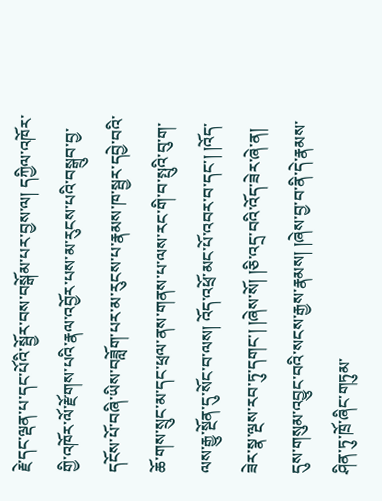རྗེ་དང་ལྡན་པ་དང་པོའི་སྦྱོར་བས་བསྒོམ་པར་བྱས་ལ། དཀྱིལ་འཁོར་གྱི་འཁོར་ལོ་རྫོགས་པའི་རྣལ་འབྱོར་པས་མ་རུངས་པའི་བསྒྲུབ་བྱ་དངོས་པོ་བཞི་ཡིས་བཟློག་པར་མ་རུངས་པ་རྣམས་ཁ་སྦྱར་དབྱེ་བའི་ཆོ་གས་སྲུང་མ་དང་ཕྲལ་ནས་གནས་པ་ལས་རང་གི་བ་སྤུའི་བུ་ག་ལས་རྒྱུ་སྔོན་དུ་སོང་བ་ལས། འོད་འཕྲོ་མང་པོ་འབར་བ་དང་། །འོད་ཟེར་སྣ་ལྔས་རབ་ཏུ་དགང་། །ཞེས་སོ། །ཅི་འདྲ་བའི་འོད་ཟེར་ཞེ་ན། དུས་གསུམ་འབྱུང་བའི་སངས་རྒྱས་རྣམས། །ཞེས་བྱ་བ་ནི་དེ་རྣམས་ཤིན་ཏུ་ཁྲོ་ཞིང་གཏུམ་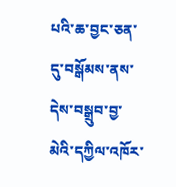པའི་ཆ་བྱང་ཅན་དུ་བསྒོམས་ནས་དེས་བསྒྲུབ་བྱ་མེའི་དཀྱིལ་འཁོར་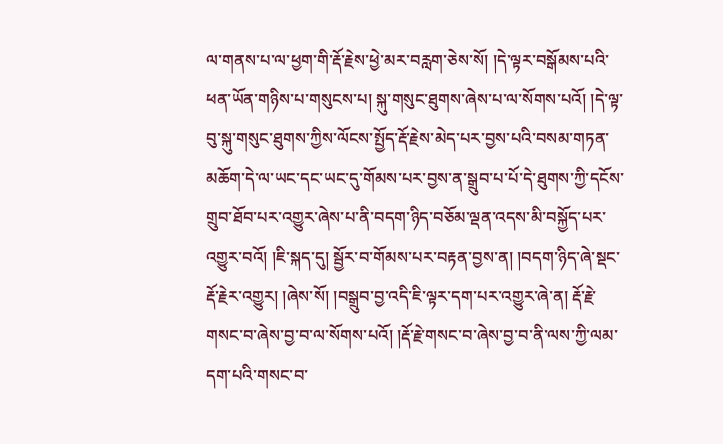ལ་གནས་པ་ལ་ཕྱག་གི་རྡོ་རྗེས་ཕྱེ་མར་བརླག་ཅེས་སོ། །དེ་ལྟར་བསྒོམས་པའི་ཕན་ཡོན་གཉིས་པ་གསུངས་པ། སྐུ་གསུང་ཐུགས་ཞེས་པ་ལ་སོགས་པའོ། །དེ་ལྟ་བུ་སྐུ་གསུང་ཐུགས་ཀྱིས་ལོངས་སྤྱོད་རྡོ་རྗེས་མེད་པར་བྱས་པའི་བསམ་གཏན་མཆོག་དེ་ལ་ཡང་དང་ཡང་དུ་གོམས་པར་བྱས་ན་སྒྲུབ་པ་པོ་དེ་ཐུགས་ཀྱི་དངོས་གྲུབ་ཐོབ་པར་འགྱུར་ཞེས་པ་ནི་བདག་ཉིད་བཅོམ་ལྡན་འདས་མི་བསྐྱོད་པར་འགྱུར་བའོ། །ཇི་སྐད་དུ། སྦྱོར་བ་གོམས་པར་བརྟན་བྱས་ན། །བདག་ཉིད་ཞེ་སྡང་རྡོ་རྗེར་འགྱུར། །ཞེས་སོ། །བསྒྲུབ་བྱ་འདི་ཇི་ལྟར་དག་པར་འགྱུར་ཞེ་ན། རྡོ་རྗེ་གསང་བ་ཞེས་བྱ་བ་ལ་སོགས་པའོ། །རྡོ་རྗེ་གསང་བ་ཞེས་བྱ་བ་ནི་ལས་ཀྱི་ལམ་དག་པའི་གསང་བ་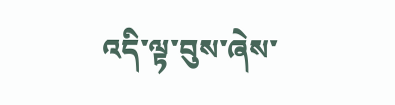འདི་ལྟ་བུས་ཞེས་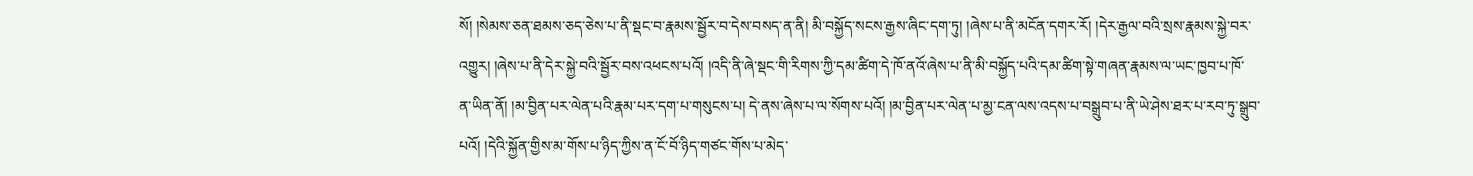སོ། །སེམས་ཅན་ཐམས་ཅད་ཅེས་པ་ནི་སྡང་བ་རྣམས་སྦྱོར་བ་དེས་བསད་ན་ནི། མི་བསྐྱོད་སངས་རྒྱས་ཞིང་དག་ཏུ། །ཞེས་པ་ནི་མངོན་དགར་རོ། །དེར་རྒྱལ་བའི་སྲས་རྣམས་སྐྱེ་བར་འགྱུར། །ཞེས་པ་ནི་དེར་སྐྱེ་བའི་སྦྱོར་བས་འཕངས་པའོ། །འདི་ནི་ཞེ་སྡང་གི་རིགས་ཀྱི་དམ་ཚིག་དེ་ཁོ་ནའོ་ཞེས་པ་ནི་མི་བསྐྱོད་པའི་དམ་ཚིག་སྟེ་གཞན་རྣམས་ལ་ཡང་ཁྱབ་པ་ཁོ་
ན་ཡིན་ནོ། །མ་བྱིན་པར་ལེན་པའི་རྣམ་པར་དག་པ་གསུངས་པ། དེ་ནས་ཞེས་པ་ལ་སོགས་པའོ། །མ་བྱིན་པར་ལེན་པ་མྱ་ངན་ལས་འདས་པ་བསྒྲུབ་པ་ནི་ཡེ་ཤེས་ཐར་པ་རབ་ཏུ་སྒྲུབ་པའོ། །དེའི་སྐྱོན་གྱིས་མ་གོས་པ་ཉིད་ཀྱིས་ན་ངོ་བོ་ཉིད་གཙང་གོས་པ་མེད་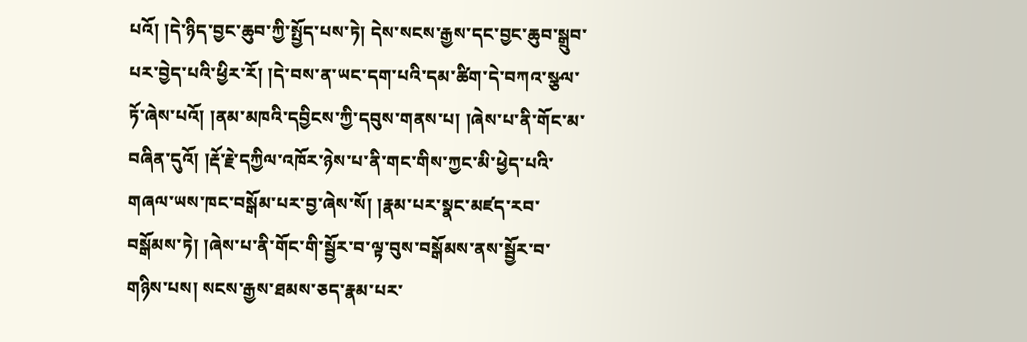པའོ། །དེ་ཉིད་བྱང་ཆུབ་ཀྱི་སྤྱོད་པས་ཏེ། དེས་སངས་རྒྱས་དང་བྱང་ཆུབ་སྒྲུབ་པར་བྱེད་པའི་ཕྱིར་རོ། །དེ་བས་ན་ཡང་དག་པའི་དམ་ཚིག་དེ་བཀའ་སྩལ་ཏོ་ཞེས་པའོ། །ནམ་མཁའི་དབྱིངས་ཀྱི་དབུས་གནས་པ། །ཞེས་པ་ནི་གོང་མ་བཞིན་དུའོ། །རྡོ་རྗེ་དཀྱིལ་འཁོར་ཉེས་པ་ནི་གང་གིས་ཀྱང་མི་ཕྱེད་པའི་གཞལ་ཡས་ཁང་བསྒོམ་པར་བྱ་ཞེས་སོ། །རྣམ་པར་སྣང་མཛད་རབ་བསྒོམས་ཏེ། །ཞེས་པ་ནི་གོང་གི་སྦྱོར་བ་ལྟ་བུས་བསྒོམས་ནས་སྦྱོར་བ་གཉིས་པས། སངས་རྒྱས་ཐམས་ཅད་རྣམ་པར་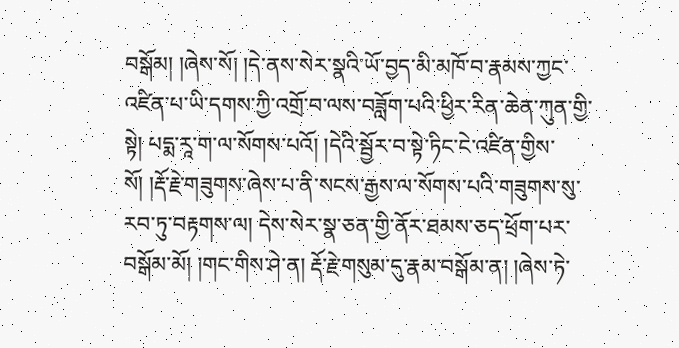བསྒོམ། །ཞེས་སོ། །དེ་ནས་སེར་སྣའི་ཡོ་བྱད་མི་མཁོ་བ་རྣམས་ཀྱང་འཛིན་པ་ཡི་དགས་ཀྱི་འགྲོ་བ་ལས་བཟློག་པའི་ཕྱིར་རིན་ཆེན་ཀུན་གྱི་སྟེ། པདྨ་རཱ་ག་ལ་སོགས་པའོ། །དེའི་སྦྱོར་བ་སྟེ་ཏིང་ངེ་འཛིན་གྱིས་སོ། །རྡོ་རྗེ་གཟུགས་ཞེས་པ་ནི་སངས་རྒྱས་ལ་སོགས་པའི་གཟུགས་སུ་རབ་ཏུ་བརྟགས་ལ། དེས་སེར་སྣ་ཅན་གྱི་ནོར་ཐམས་ཅད་ཕྲོག་པར་བསྒོམ་མོ། །གང་གིས་ཤེ་ན། རྡོ་རྗེ་གསུམ་དུ་རྣམ་བསྒོམ་ན། །ཞེས་ཏེ་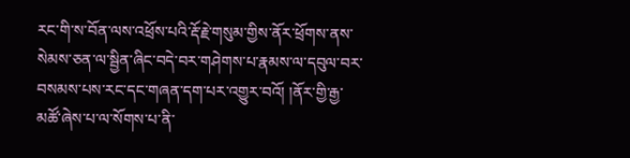རང་གི་ས་བོན་ལས་འཕྲོས་པའི་རྡོ་རྗེ་གསུམ་གྱིས་ནོར་ཕྲོགས་ནས་སེམས་ཅན་ལ་སྦྱིན་ཞིང་བདེ་བར་གཤེགས་པ་རྣམས་ལ་དབུལ་བར་བསམས་པས་རང་དང་གཞན་དག་པར་འགྱུར་བའོ། །ནོར་གྱི་རྒྱ་མཚོ་ཞེས་པ་ལ་སོགས་པ་ནི་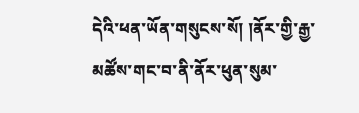དེའི་ཕན་ཡོན་གསུངས་སོ། །ནོར་གྱི་རྒྱ་མཚོས་གང་བ་ནི་ནོར་ཕུན་སུམ་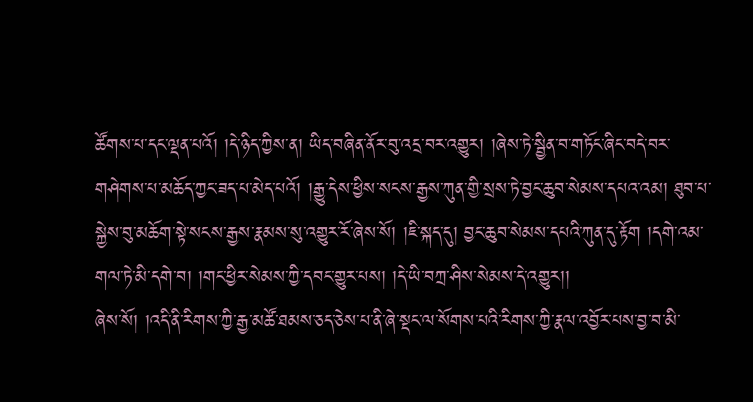ཚོགས་པ་དང་ལྡན་པའོ། །དེ་ཉིད་ཀྱིས་ན། ཡིད་བཞིན་ནོར་བུ་འདྲ་བར་འགྱུར། །ཞེས་ཏེ་སྦྱིན་བ་གཏོང་ཞིང་བདེ་བར་གཤེགས་པ་མཆོད་ཀྱང་ཟད་པ་མེད་པའོ། །རྒྱུ་དེས་ཕྱིས་སངས་རྒྱས་ཀུན་གྱི་སྲས་ཏེ་བྱང་ཆུབ་སེམས་དཔའ་འམ། ཐུབ་པ་སྐྱེས་བུ་མཆོག་སྟེ་སངས་རྒྱས་རྣམས་སུ་འགྱུར་རོ་ཞེས་སོ། །ཇི་སྐད་དུ། བྱང་ཆུབ་སེམས་དཔའི་ཀུན་དུ་རྟོག །དགེ་འམ་གལ་ཏེ་མི་དགེ་བ། །གང་ཕྱིར་སེམས་ཀྱི་དབང་གྱུར་པས། །དེ་ཡི་བཀྲ་ཤིས་སེམས་དེ་འགྱུར།།
ཞེས་སོ། །འདི་ནི་རིགས་ཀྱི་རྒྱ་མཚོ་ཐམས་ཅད་ཅེས་པ་ནི་ཞེ་སྡང་ལ་སོགས་པའི་རིགས་ཀྱི་རྣལ་འབྱོར་པས་བྱ་བ་མི་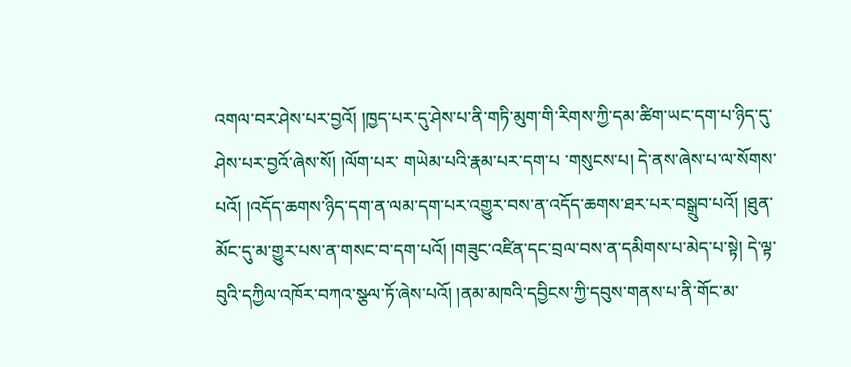འགལ་བར་ཤེས་པར་བྱའོ། །ཁྱད་པར་དུ་ཤེས་པ་ནི་གཏི་མུག་གི་རིགས་ཀྱི་དམ་ཚིག་ཡང་དག་པ་ཉིད་དུ་ཤེས་པར་བྱའོ་ཞེས་སོ། །ལོག་པར་ གཡེམ་པའི་རྣམ་པར་དག་པ ་གསུངས་པ། དེ་ནས་ཞེས་པ་ལ་སོགས་པའོ། །འདོད་ཆགས་ཉིད་དག་ན་ལམ་དག་པར་འགྱུར་བས་ན་འདོད་ཆགས་ཐར་པར་བསྒྲུབ་པའོ། །ཐུན་མོང་དུ་མ་གྱུར་པས་ན་གསང་བ་དག་པའོ། །གཟུང་འཛིན་དང་བྲལ་བས་ན་དམིགས་པ་མེད་པ་སྟེ། དེ་ལྟ་བུའི་དཀྱིལ་འཁོར་བཀའ་སྩལ་ཏོ་ཞེས་པའོ། །ནམ་མཁའི་དབྱིངས་ཀྱི་དབུས་གནས་པ་ནི་གོང་མ་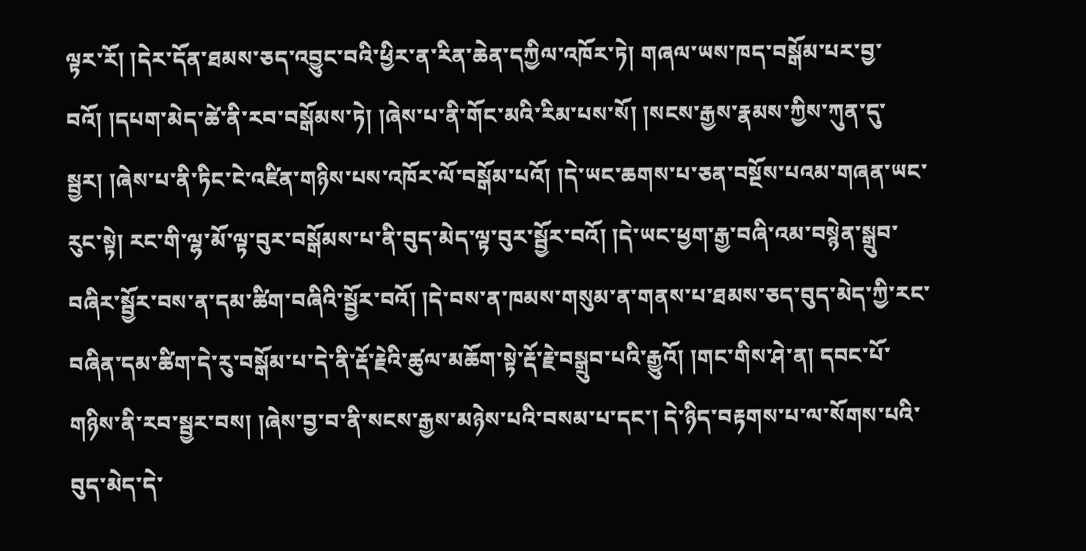ལྟར་རོ། །དེར་དོན་ཐམས་ཅད་འབྱུང་བའི་ཕྱིར་ན་རིན་ཆེན་དཀྱིལ་འཁོར་ཏེ། གཞལ་ཡས་ཁད་བསྒོམ་པར་བྱ་བའོ། །དཔག་མེད་ཚེ་ནི་རབ་བསྒོམས་ཏེ། །ཞེས་པ་ནི་གོང་མའི་རིམ་པས་སོ། །སངས་རྒྱས་རྣམས་ཀྱིས་ཀུན་དུ་སྦྱར། །ཞེས་པ་ནི་ཏིང་ངེ་འཛིན་གཉིས་པས་འཁོར་ལོ་བསྒོམ་པའོ། །དེ་ཡང་ཆགས་པ་ཅན་བསྔོས་པའམ་གཞན་ཡང་རུང་སྟེ། རང་གི་ལྷ་མོ་ལྟ་བུར་བསྒོམས་པ་ནི་བུད་མེད་ལྟ་བུར་སྦྱོར་བའོ། །དེ་ཡང་ཕྱག་རྒྱ་བཞི་འམ་བསྙེན་སྒྲུབ་བཞིར་སྦྱོར་བས་ན་དམ་ཚིག་བཞིའི་སྦྱོར་བའོ། །དེ་བས་ན་ཁམས་གསུམ་ན་གནས་པ་ཐམས་ཅད་བུད་མེད་ཀྱི་རང་བཞིན་དམ་ཚིག་དེ་རུ་བསྒོམ་པ་དེ་ནི་རྡོ་རྗེའི་ཚུལ་མཆོག་སྟེ་རྡོ་རྗེ་བསྒྲུབ་པའི་རྒྱུའོ། །གང་གིས་ཤེ་ན། དབང་པོ་གཉིས་ནི་རབ་སྦྱར་བས། །ཞེས་བྱ་བ་ནི་སངས་རྒྱས་མཉེས་པའི་བསམ་པ་དང་། དེ་ཉིད་བརྟགས་པ་ལ་སོགས་པའི་བུད་མེད་དེ་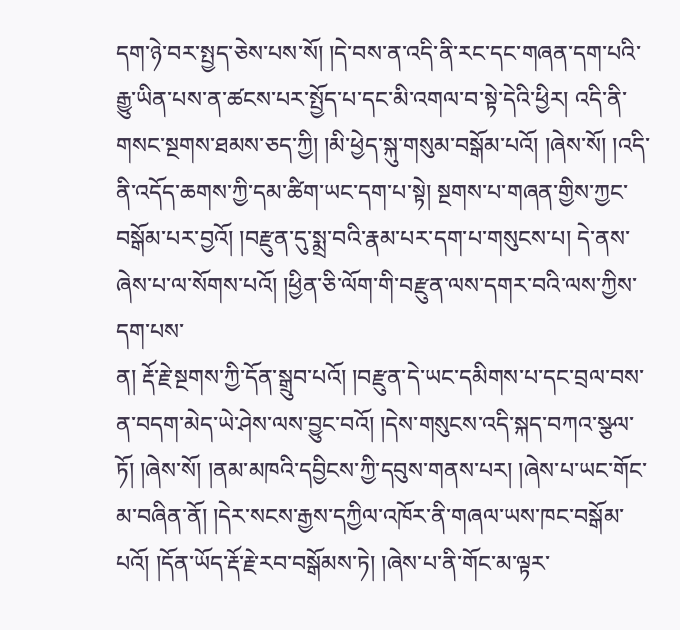དག་ཉེ་བར་སྤྱད་ཅེས་པས་སོ། །དེ་བས་ན་འདི་ནི་རང་དང་གཞན་དག་པའི་རྒྱུ་ཡིན་པས་ན་ཚངས་པར་སྤྱོད་པ་དང་མི་འགལ་བ་སྟེ་དེའི་ཕྱིར། འདི་ནི་གསང་སྔགས་ཐམས་ཅད་ཀྱི། །མི་ཕྱེད་སྐུ་གསུམ་བསྒོམ་པའོ། །ཞེས་སོ། །འདི་ནི་འདོད་ཆགས་ཀྱི་དམ་ཚིག་ཡང་དག་པ་སྟེ། སྔགས་པ་གཞན་གྱིས་ཀྱང་བསྒོམ་པར་བྱའོ། །བརྫུན་དུ་སྨྲ་བའི་རྣམ་པར་དག་པ་གསུངས་པ། དེ་ནས་ཞེས་པ་ལ་སོགས་པའོ། །ཕྱིན་ཅི་ལོག་གི་བརྫུན་ལས་དགར་བའི་ལས་ཀྱིས་དག་པས་
ན། རྡོ་རྗེ་སྔགས་ཀྱི་དོན་སྒྲུབ་པའོ། །བརྫུན་དེ་ཡང་དམིགས་པ་དང་བྲལ་བས་ན་བདག་མེད་ཡེ་ཤེས་ལས་བྱུང་བའོ། །དེས་གསུངས་འདི་སྐད་བཀའ་སྩལ་ཏོ། །ཞེས་སོ། །ནམ་མཁའི་དབྱིངས་ཀྱི་དབུས་གནས་པར། །ཞེས་པ་ཡང་གོང་མ་བཞིན་ནོ། །དེར་སངས་རྒྱས་དཀྱིལ་འཁོར་ནི་གཞལ་ཡས་ཁང་བསྒོམ་པའོ། །དོན་ཡོད་རྡོ་རྗེ་རབ་བསྒོམས་ཏེ། །ཞེས་པ་ནི་གོང་མ་ལྟར་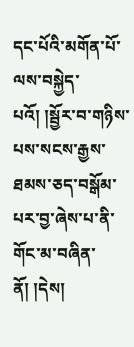དང་པོའི་མགོན་པོ་ལས་བསྐྱེད་པའོ། །སྦྱོར་བ་གཉིས་པས་སངས་རྒྱས་ཐམས་ཅད་བསྒོམ་པར་བྱ་ཞེས་པ་ནི་གོང་མ་བཞིན་ནོ། །དེས།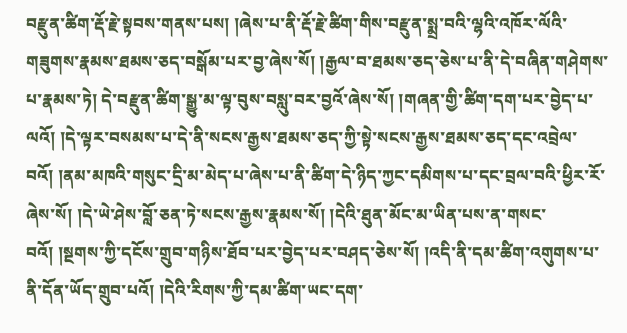བརྫུན་ཚིག་རྡོ་རྗེ་སྟབས་གནས་པས། །ཞེས་པ་ནི་རྡོ་རྗེ་ཚིག་གིས་བརྫུན་སྨྲ་བའི་ལྷའི་འཁོར་ལོའི་གཟུགས་རྣམས་ཐམས་ཅད་བསྒོམ་པར་བྱ་ཞེས་སོ། །རྒྱལ་བ་ཐམས་ཅད་ཅེས་པ་ནི་དེ་བཞིན་གཤེགས་པ་རྣམས་ཏེ། དེ་བརྫུན་ཚིག་སྒྱུ་མ་ལྟ་བུས་བསླུ་བར་བྱའོ་ཞེས་སོ། །གཞན་གྱི་ཚིག་དག་པར་བྱེད་པ་ལའོ། །དེ་ལྟར་བསམས་པ་དེ་ནི་སངས་རྒྱས་ཐམས་ཅད་ཀྱི་སྟེ་སངས་རྒྱས་ཐམས་ཅད་དང་འབྲེལ་བའོ། །ནམ་མཁའི་གསུང་དྲི་མ་མེད་པ་ཞེས་པ་ནི་ཚིག་དེ་ཉིད་ཀྱང་དམིགས་པ་དང་བྲལ་བའི་ཕྱིར་རོ་ཞེས་སོ། །དེ་ཡེ་ཤེས་བློ་ཅན་ཏེ་སངས་རྒྱས་རྣམས་སོ། །དེའི་ཐུན་མོང་མ་ཡིན་པས་ན་གསང་བའོ། །སྔགས་ཀྱི་དངོས་གྲུབ་གཉིས་ཐོབ་པར་བྱེད་པར་བཤད་ཅེས་སོ། །འདི་ནི་དམ་ཚིག་འགུགས་པ་ནི་དོན་ཡོད་གྲུབ་པའོ། །དེའི་རིགས་ཀྱི་དམ་ཚིག་ཡང་དག་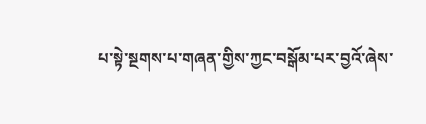པ་སྟེ་སྔགས་པ་གཞན་གྱིས་ཀྱང་བསྒོམ་པར་བྱའོ་ཞེས་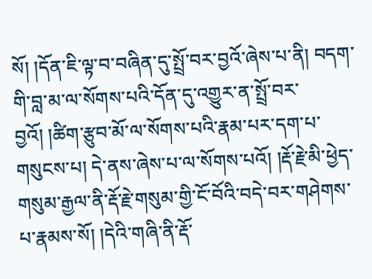སོ། །དོན་ཇི་ལྟ་བ་བཞིན་དུ་སྤྲོ་བར་བྱའོ་ཞེས་པ་ནི། བདག་གི་བླ་མ་ལ་སོགས་པའི་དོན་དུ་འགྱུར་ན་སྤྲོ་བར་བྱའོ། །ཚིག་རྩུབ་མོ་ལ་སོགས་པའི་རྣམ་པར་དག་པ་གསུངས་པ། དེ་ནས་ཞེས་པ་ལ་སོགས་པའོ། །རྡོ་རྗེ་མི་ཕྱེད་གསུམ་རྒྱལ་ནི་རྡོ་རྗེ་གསུམ་གྱི་ངོ་བོའི་བདེ་བར་གཤེགས་པ་རྣམས་སོ། །དེའི་གཞི་ནི་རྡོ་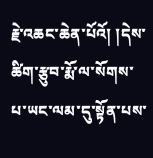རྗེ་འཆང་ཆེན་པོའོ། །དེས་ཚིག་རྩུབ་རྨོ་ལ་སོགས་པ་ཡང་ལམ་དུ་སྟོན་པས་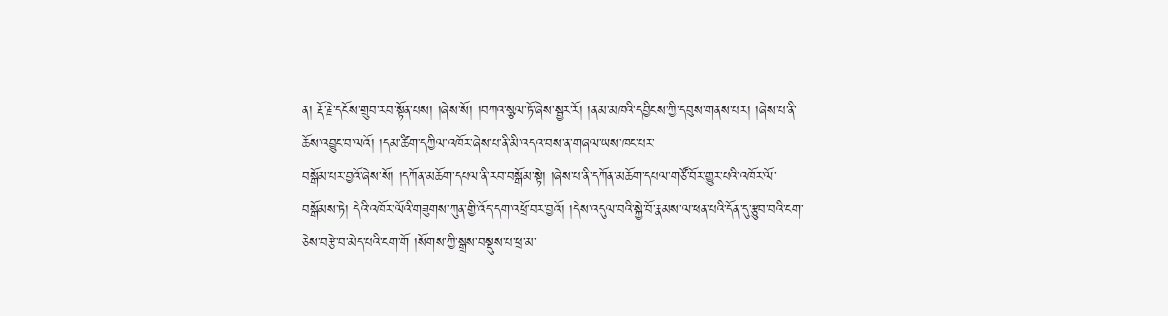ན། རྡོ་རྗེ་དངོས་གྲུབ་རབ་སྟོན་པས། །ཞེས་སོ། །བཀའ་སྩལ་ཏོ་ཞེས་སྦྱར་རོ། །ནམ་མཁའི་དབྱིངས་ཀྱི་དབུས་གནས་པར། །ཞེས་པ་ནི་ཆོས་འབྱུང་བ་ལའོ། །དམ་ཚིག་དཀྱིལ་འཁོར་ཞེས་པ་ནི་མི་འདའ་བས་ན་གཞལ་ཡས་ཁང་པར་
བསྒོམ་པར་བྱའོ་ཞེས་སོ། །དཀོན་མཆོག་དཔལ་ནི་རབ་བསྒོམ་སྟེ། །ཞེས་པ་ནི་དཀོན་མཆོག་དཔལ་གཙོ་བོར་གྱུར་པའི་འཁོར་ལོ་བསྒོམས་ཏེ། དེའི་འཁོར་ལོའི་གཟུགས་ཀུན་གྱི་འོད་དག་འཕྲོ་བར་བྱའོ། །དེས་འདུལ་བའི་སྐྱེ་བོ་རྣམས་ལ་ཕན་པའི་དོན་དུ་རྩུབ་བའི་ངག་ཅེས་བརྩེ་བ་མེད་པའི་ངག་གོ །སོགས་ཀྱི་སྒྲས་བསྡུས་པ་ཕྲ་མ་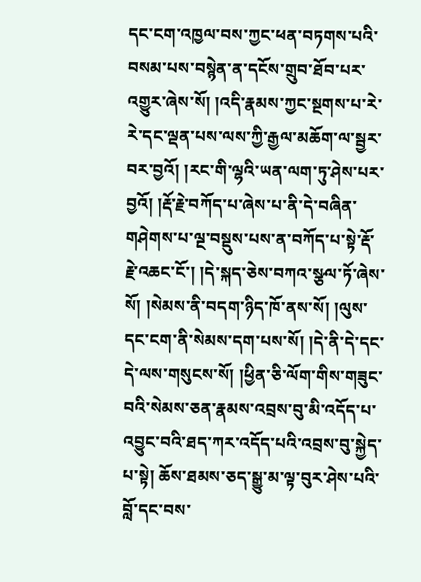དང་ངག་འཁྱལ་བས་ཀྱང་ཕན་བཏགས་པའི་བསམ་པས་བསྙེན་ན་དངོས་གྲུབ་ཐོབ་པར་འགྱུར་ཞེས་སོ། །འདི་རྣམས་ཀྱང་སྔགས་པ་རེ་རེ་དང་ལྡན་པས་ལས་ཀྱི་རྒྱལ་མཆོག་ལ་སྦྱར་བར་བྱའོ། །རང་གི་ལྷའི་ཡན་ལག་ཏུ་ཤེས་པར་བྱའོ། །རྡོ་རྗེ་བཀོད་པ་ཞེས་པ་ནི་དེ་བཞིན་གཤེགས་པ་ལྔ་བསྡུས་པས་ན་བཀོད་པ་སྟེ་རྡོ་རྗེ་འཆང་ངོ་། །དེ་སྐད་ཅེས་བཀའ་སྩལ་ཏོ་ཞེས་སོ། །སེམས་ནི་བདག་ཉིད་ཁོ་ནས་སོ། །ལུས་དང་ངག་ནི་སེམས་དག་པས་སོ། །དེ་ནི་དེ་དང་དེ་ལས་གསུངས་སོ། །ཕྱིན་ཅི་ལོག་གིས་གཟུང་བའི་སེམས་ཅན་རྣམས་འབྲས་བུ་མི་འདོད་པ་འབྱུང་བའི་ཐད་ཀར་འདོད་པའི་འབྲས་བུ་སྐྱེད་པ་སྟེ། ཆོས་ཐམས་ཅད་སྒྱུ་མ་ལྟ་བུར་ཤེས་པའི་བློ་དང་བས་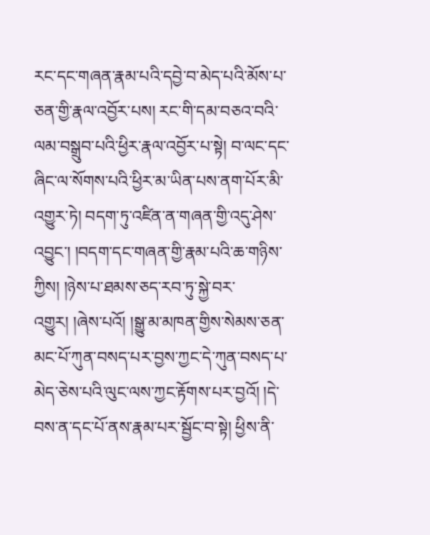རང་དང་གཞན་རྣམ་པའི་དབྱེ་བ་མེད་པའི་མོས་པ་ཅན་གྱི་རྣལ་འབྱོར་པས། རང་གི་དམ་བཅའ་བའི་ལམ་བསྒྲུབ་པའི་ཕྱིར་རྣལ་འབྱོར་པ་སྟེ། བ་ལང་དང་ཞིང་ལ་སོགས་པའི་ཕྱིར་མ་ཡིན་པས་ནག་པོར་མི་འགྱུར་ཏེ། བདག་ཏུ་འཛིན་ན་གཞན་གྱི་འདུ་ཤེས་འབྱུང་། །བདག་དང་གཞན་གྱི་རྣམ་པའི་ཆ་གཉིས་ཀྱིས། །ཉེས་པ་ཐམས་ཅད་རབ་ཏུ་སྐྱེ་བར་འགྱུར། །ཞེས་པའོ། །སྒྱུ་མ་མཁན་གྱིས་སེམས་ཅན་མང་པོ་ཀུན་བསད་པར་བྱས་ཀྱང་དེ་ཀུན་བསད་པ་མེད་ཅེས་པའི་ལུང་ལས་ཀྱང་རྟོགས་པར་བྱའོ། །དེ་བས་ན་དང་པོ་ནས་རྣམ་པར་སྦྱོང་བ་སྟེ། ཕྱིས་ནི་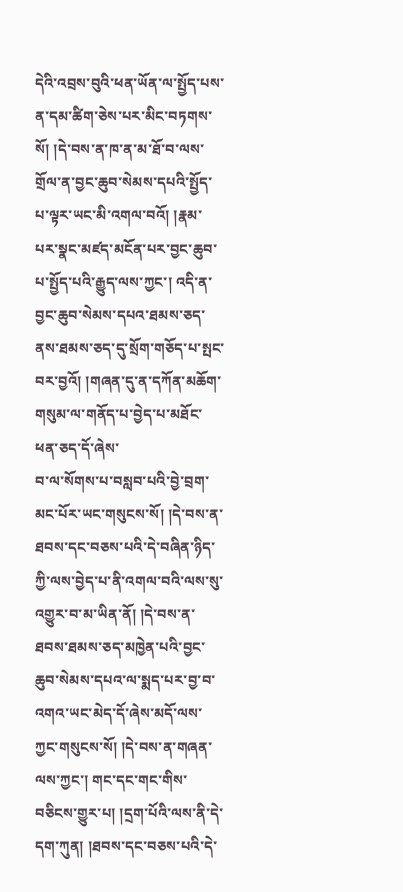དེའི་འབྲས་བུའི་ཕན་ཡོན་ལ་སྤྱོད་པས་ན་དམ་ཚིག་ཅེས་པར་མིང་བཏགས་སོ། །དེ་བས་ན་ཁ་ན་མ་ཐོ་བ་ལས་གྲོལ་ན་བྱང་ཆུབ་སེམས་དཔའི་སྤྱོད་པ་ལྟར་ཡང་མི་འགལ་བའོ། །རྣམ་པར་སྣང་མཛད་མངོན་པར་བྱང་ཆུབ་པ་སྤྱོད་པའི་རྒྱུད་ལས་ཀྱང་། འདི་ན་བྱང་ཆུབ་སེམས་དཔའ་ཐམས་ཅད་ནས་ཐམས་ཅད་དུ་སྲོག་གཅོད་པ་སྤང་བར་བྱའོ། །གཞན་དུ་ན་དཀོན་མཆོག་གསུམ་ལ་གནོད་པ་བྱེད་པ་མཐོང་ཕན་ཅད་དོ་ཞེས་
བ་ལ་སོགས་པ་བསླབ་པའི་བྱེ་བྲག་མང་པོར་ཡང་གསུངས་སོ། །དེ་བས་ན་ཐབས་དང་བཅས་པའི་དེ་བཞིན་ཉིད་ཀྱི་ལས་བྱེད་པ་ནི་འགལ་བའི་ལས་སུ་འགྱུར་བ་མ་ཡིན་ནོ། །དེ་བས་ན་ཐབས་ཐམས་ཅད་མཁྱེན་པའི་བྱང་ཆུབ་སེམས་དཔའ་ལ་སྨད་པར་བྱ་བ་འགའ་ཡང་མེད་དོ་ཞེས་མདོ་ལས་ཀྱང་གསུངས་སོ། །དེ་བས་ན་གཞན་ལས་ཀྱང་། གང་དང་གང་གིས་བཅིངས་གྱུར་པ། །དྲག་པོའི་ལས་ནི་དེ་དག་ཀུན། །ཐབས་དང་བཅས་པའི་དེ་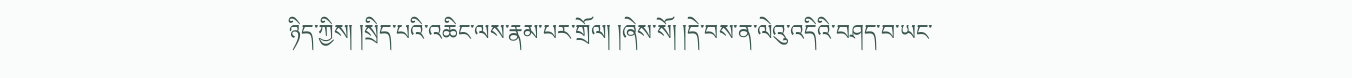ཉིད་ཀྱིས། །སྲིད་པའི་འཆིང་ལས་རྣམ་པར་གྲོལ། །ཞེས་སོ། །དེ་བས་ན་ལེའུ་འདིའི་བཤད་བ་ཡང་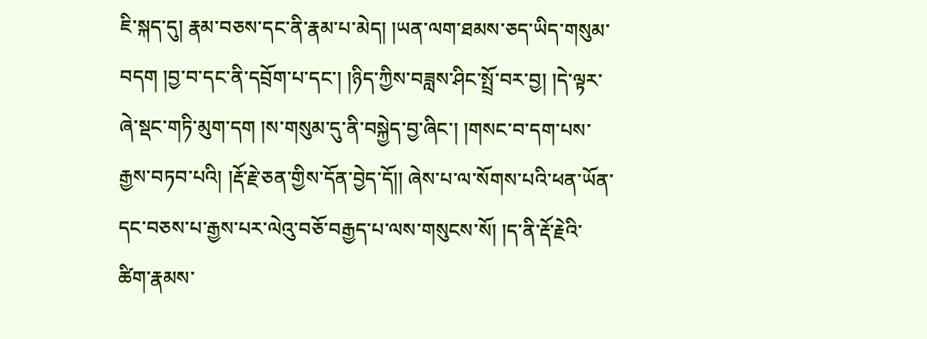ཇི་སྐད་དུ། རྣམ་བཅས་དང་ནི་རྣམ་པ་མེད། །ཡན་ལག་ཐམས་ཅད་ཡིད་གསུམ་བདག །བྱ་བ་དང་ནི་དབྲོག་པ་དང་། །ཉིད་ཀྱིས་བཟླས་ཤིང་སྤྲོ་བར་བྱ། །དེ་ལྟར་ཞེ་སྡང་གཏི་མུག་དག །ས་གསུམ་དུ་ནི་བསྐྱེད་བྱ་ཞིང་། །གསང་བ་དག་པས་རྒྱས་བཏབ་པའི། །རྡོ་རྗེ་ཅན་གྱིས་དོན་བྱེད་དོ།། ཞེས་པ་ལ་སོགས་པའི་ཕན་ཡོན་དང་བཅས་པ་རྒྱས་པར་ལེའུ་བཅོ་བརྒྱད་པ་ལས་གསུངས་སོ། །ད་ནི་རྡོ་རྗེའི་ཚིག་རྣམས་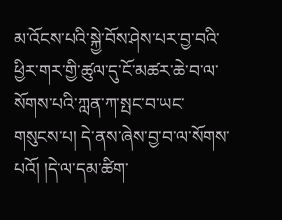མ་འོངས་པའི་སྐྱེ་བོས་ཤེས་པར་བྱ་བའི་ཕྱིར་གར་གྱི་ཚུལ་དུ་ངོ་མཚར་ཆེ་བ་ལ་སོགས་པའི་ཀླན་ཀ་སྤང་བ་ཡང་གསུངས་པ། དེ་ནས་ཞེས་བྱ་བ་ལ་སོགས་པའོ། །དེ་ལ་དམ་ཚིག་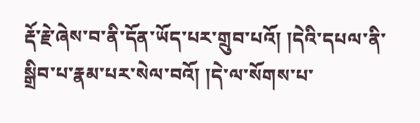རྡོ་རྗེ་ཞེས་བ་ནི་དོན་ཡོད་པར་གྲུབ་པའོ། །དེའི་དཔལ་ནི་སྒྲིབ་པ་རྣམ་པར་སེལ་བའོ། །དེ་ལ་སོགས་པ་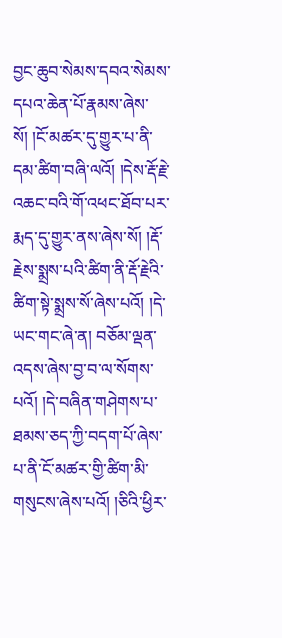བྱང་ཆུབ་སེམས་དབའ་སེམས་དཔའ་ཆེན་པོ་རྣམས་ཞེས་སོ། །ངོ་མཚར་དུ་གྱུར་པ་ནི་དམ་ཚིག་བཞི་ལའོ། །དེས་རྡོ་རྗེ་འཆང་བའི་གོ་འཕང་ཐོབ་པར་རྨད་དུ་གྱུར་ནས་ཞེས་སོ། །རྡོ་རྗེས་སྨྲས་པའི་ཚིག་ནི་རྡོ་རྗེའི་ཚིག་སྟེ་སྨྲས་སོ་ཞེས་པའོ། །དེ་ཡང་གང་ཞེ་ན། བཅོམ་ལྡན་འདས་ཞེས་བྱ་བ་ལ་སོགས་པའོ། །དེ་བཞིན་གཤེགས་པ་ཐམས་ཅད་ཀྱི་བདག་པོ་ཞེས་པ་ནི་ངོ་མཚར་གྱི་ཚིག་མི་གསུངས་ཞེས་པའོ། །ཅིའི་ཕྱིར་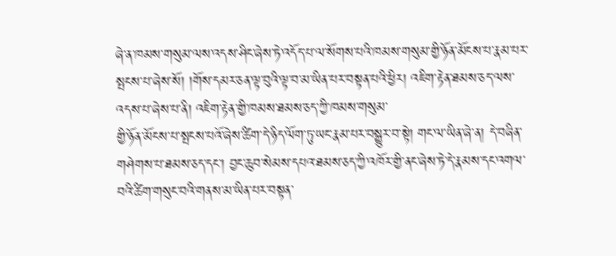ཞེ་ན་ཁམས་གསུམ་ལས་འདས་ཤིང་ཞེས་ཏེ་འདོད་པ་ལ་སོགས་པའི་ཁམས་གསུམ་གྱི་ཉོན་མོངས་པ་རྣམ་པར་སྤངས་པ་ཞེས་སོ། །གོས་དམར་ཅན་ལྟ་བུའི་ལྟ་བ་མ་ཡིན་པར་བསྟན་པའི་ཕྱིར། འཇིག་རྟེན་ཐམས་ཅད་ལས་འདས་པ་ཞེས་པ་ནི། འཇིག་རྟེན་གྱི་ཁམས་ཐམས་ཅད་ཀྱི་ཁམས་གསུམ་
གྱི་ཉོན་མོངས་པ་སྤངས་པའོ་ཞེས་ཚིག་དེ་ཉིད་ལོག་ཏུ་ཡང་རྣམ་པར་བསྒྱུར་བ་སྟེ། གང་ལ་ཡིན་ཞེ་ན། དེ་བཞིན་གཤེགས་པ་ཐམས་ཅད་དང་། བྱང་ཆུབ་སེམས་དཔའ་ཐམས་ཅད་ཀྱི་འཁོར་གྱི་ནང་ཞེས་ཏེ་དེ་རྣམས་དང་འགལ་བའི་ཚིག་གསུང་བའི་གནས་མ་ཡིན་པར་བསྟན་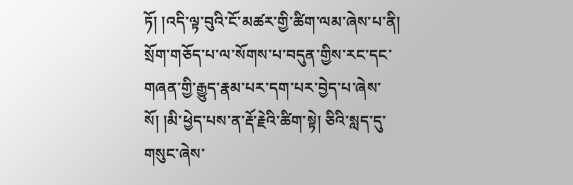ཏོ། །འདི་ལྟ་བུའི་ངོ་མཚར་གྱི་ཚིག་ལམ་ཞེས་པ་ནི། སྲོག་གཅོད་པ་ལ་སོགས་པ་བདུན་གྱིས་རང་དང་གཞན་གྱི་རྒྱུད་རྣམ་པར་དག་པར་བྱེད་པ་ཞེས་སོ། །མི་ཕྱེད་པས་ན་རྡོ་རྗེའི་ཚིག་སྟེ། ཅིའི་སླད་དུ་གསུང་ཞེས་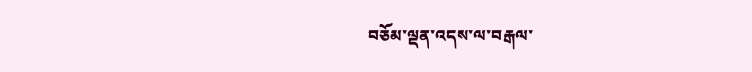བཅོམ་ལྡན་འདས་ལ་བརྒལ་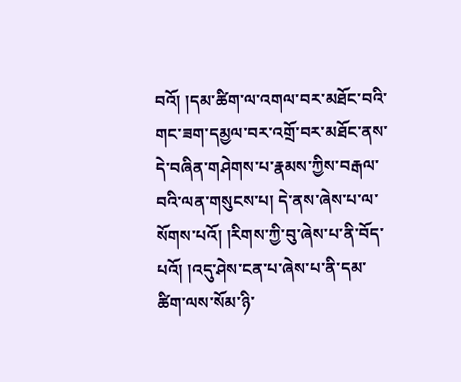བའོ། །དམ་ཚིག་ལ་འགལ་བར་མཐོང་བའི་གང་ཟག་དམྱལ་བར་འགྲོ་བར་མཐོང་ནས་དེ་བཞིན་གཤེགས་པ་རྣམས་ཀྱིས་བརྒལ་བའི་ལན་གསུངས་པ། དེ་ནས་ཞེས་པ་ལ་སོགས་པའོ། །རིགས་ཀྱི་བུ་ཞེས་པ་ནི་བོད་པའོ། །འདུ་ཤེས་ངན་པ་ཞེས་པ་ནི་དམ་ཚིག་ལས་སོམ་ཉི་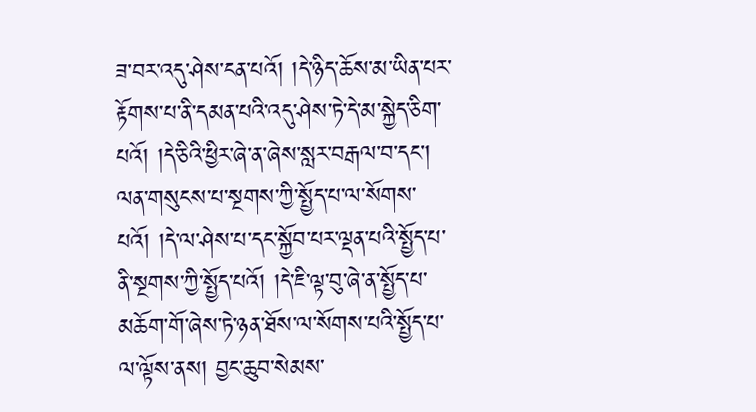ཟ་བར་འདུ་ཤེས་ངན་པའོ། །དེ་ཉིད་ཆོས་མ་ཡིན་པར་རྟོགས་པ་ནི་དམན་པའི་འདུ་ཤེས་ཏེ་དེ་མ་སྐྱེད་ཅིག་པའོ། །དེ་ཅིའི་ཕྱིར་ཞེ་ན་ཞེས་སླར་བརྒལ་བ་དང་། ལན་གསུངས་པ་སྔགས་ཀྱི་སྤྱོད་པ་ལ་སོགས་པའོ། །དེ་ལ་ཤེས་པ་དང་སྐྱོབ་པར་ལྡན་པའི་སྤྱོད་པ་ནི་སྔགས་ཀྱི་སྤྱོད་པའོ། །དེ་ཇི་ལྟ་བུ་ཞེ་ན་སྤྱོད་པ་མཆོག་གོ་ཞེས་ཏེ་ཉན་ཐོས་ལ་སོགས་པའི་སྤྱོད་པ་ལ་ལྟོས་ནས། བྱང་ཆུབ་སེམས་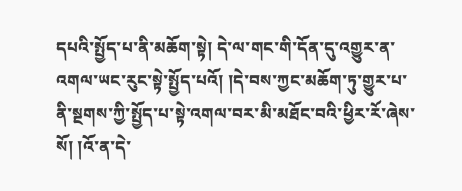དཔའི་སྤྱོད་པ་ནི་མཆོག་སྟེ། དེ་ལ་གང་གི་དོན་དུ་འགྱུར་ན་འགལ་ཡང་རུང་སྟེ་སྤྱོད་པའོ། །དེ་བས་ཀྱང་མཆོག་ཏུ་གྱུར་པ་ནི་སྔགས་ཀྱི་སྤྱོད་པ་སྟེ་འགལ་བར་མི་མཐོང་བའི་ཕྱིར་རོ་ཞེས་སོ། །འོ་ན་དེ་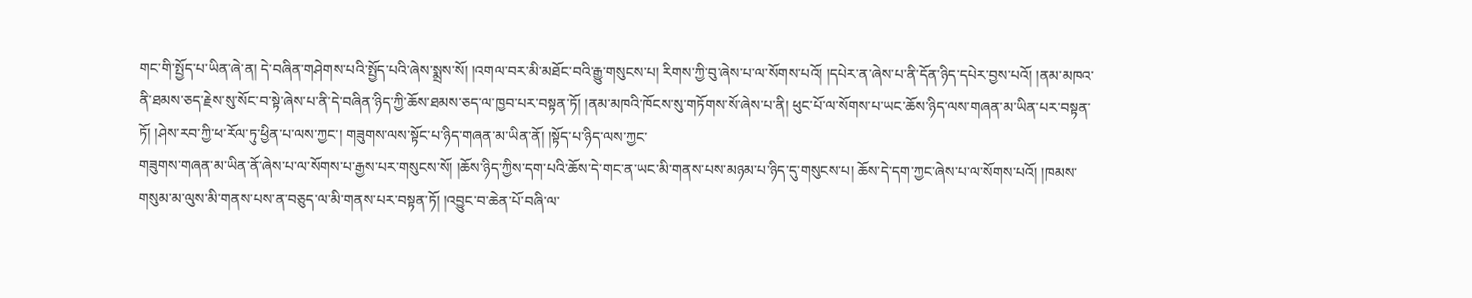གང་གི་སྤྱོད་པ་ཡིན་ཞེ་ན། དེ་བཞིན་གཤེགས་པའི་སྤྱོད་པའི་ཞེས་སྨྲས་སོ། །འགལ་བར་མི་མཐོང་བའི་རྒྱུ་གསུངས་པ། རིགས་ཀྱི་བུ་ཞེས་པ་ལ་སོགས་པའོ། །དཔེར་ན་ཞེས་པ་ནི་དོན་ཉིད་དཔེར་བྱས་པའོ། །ནམ་མཁའ་ནི་ཐམས་ཅད་རྗེས་སུ་སོང་བ་སྟེ་ཞེས་པ་ནི་དེ་བཞིན་ཉིད་ཀྱི་ཆོས་ཐམས་ཅད་ལ་ཁྱབ་པར་བསྟན་ཏོ། །ནམ་མཁའི་ཁོངས་སུ་གཏོགས་སོ་ཞེས་པ་ནི། ཕུང་པོ་ལ་སོགས་པ་ཡང་ཆོས་ཉིད་ལས་གཞན་མ་ཡིན་པར་བསྟན་ཏོ། །ཤེས་རབ་ཀྱི་ཕ་རོལ་ཏུ་ཕྱིན་པ་ལས་ཀྱང་། གཟུགས་ལས་སྟོང་པ་ཉིད་གཞན་མ་ཡིན་ནོ། །སྟོད་པ་ཉིད་ལས་ཀྱང་
གཟུགས་གཞན་མ་ཡིན་ནོ་ཞེས་པ་ལ་སོགས་པ་རྒྱས་པར་གསུངས་སོ། །ཆོས་ཉིད་ཀྱིས་དག་པའི་ཆོས་དེ་གང་ན་ཡང་མི་གནས་པས་མཉམ་པ་ཉིད་དུ་གསུངས་པ། ཆོས་དེ་དག་ཀྱང་ཞེས་པ་ལ་སོགས་པའོ། །ཁམས་གསུམ་མ་ལུས་མི་གནས་པས་ན་བཅུད་ལ་མི་གནས་པར་བསྟན་ཏོ། །འབྱུང་བ་ཆེན་པོ་བཞི་ལ་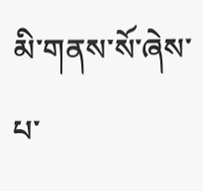མི་གནས་སོ་ཞེས་པ་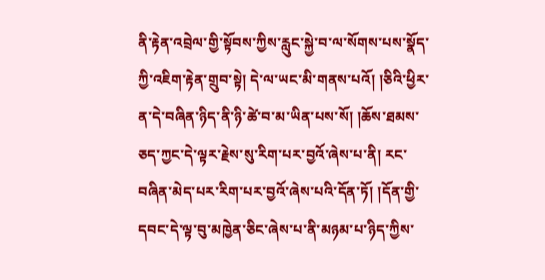ནི་རྟེན་འབྲེལ་གྱི་སྟོབས་ཀྱིས་རླུང་སྐྱེ་བ་ལ་སོགས་པས་སྣོད་ཀྱི་འཇིག་རྟེན་གྲུབ་སྟེ། དེ་ལ་ཡང་མི་གནས་པའོ། །ཅིའི་ཕྱིར་ན་དེ་བཞིན་ཉིད་ནི་ཉི་ཚེ་བ་མ་ཡིན་པས་སོ། །ཆོས་ཐམས་ཅད་ཀྱང་དེ་ལྟར་རྗེས་སུ་རིག་པར་བྱའོ་ཞེས་པ་ནི། རང་བཞིན་མེད་པར་རིག་པར་བྱའོ་ཞེས་པའི་དོན་ཏོ། །དོན་གྱི་དབང་དེ་ལྟ་བུ་མཁྱེན་ཅིང་ཞེས་པ་ནི་མཉམ་པ་ཉིད་ཀྱིས་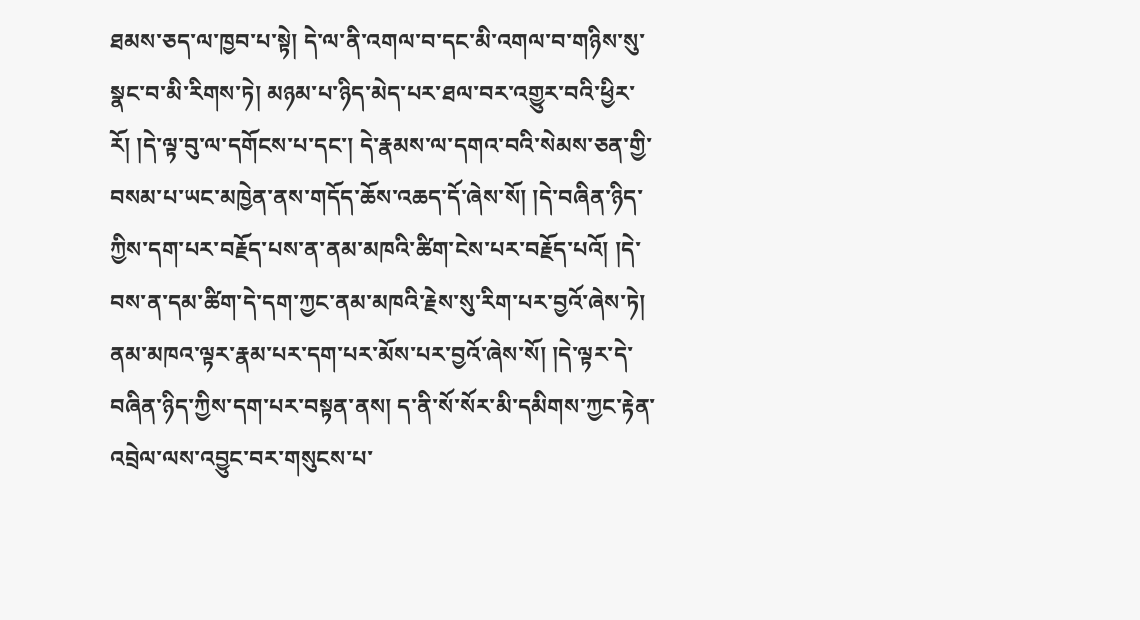ཐམས་ཅད་ལ་ཁྱབ་པ་སྟེ། དེ་ལ་ནི་འགལ་བ་དང་མི་འགལ་བ་གཉིས་སུ་སྣང་བ་མི་རིགས་ཏེ། མཉམ་པ་ཉིད་མེད་པར་ཐལ་བར་འགྱུར་བའི་ཕྱིར་རོ། །དེ་ལྟ་བུ་ལ་དགོངས་པ་དང་། དེ་རྣམས་ལ་དགའ་བའི་སེམས་ཅན་གྱི་བསམ་པ་ཡང་མཁྱེན་ནས་གདོད་ཆོས་འཆད་དོ་ཞེས་སོ། །དེ་བཞིན་ཉིད་ཀྱིས་དག་པར་བརྗོད་པས་ན་ནམ་མཁའི་ཚིག་ངེས་པར་བརྗོད་པའོ། །དེ་བས་ན་དམ་ཚིག་དེ་དག་ཀྱང་ནམ་མཁའི་རྗེས་སུ་རིག་པར་བྱའོ་ཞེས་ཏེ། ནམ་མཁའ་ལྟར་རྣམ་པར་དག་པར་མོས་པར་བྱའོ་ཞེས་སོ། །དེ་ལྟར་དེ་བཞིན་ཉིད་ཀྱིས་དག་པར་བསྟན་ནས། ད་ནི་སོ་སོར་མི་དམིགས་ཀྱང་རྟེན་འབྲེལ་ལས་འབྱུང་བར་གསུངས་པ་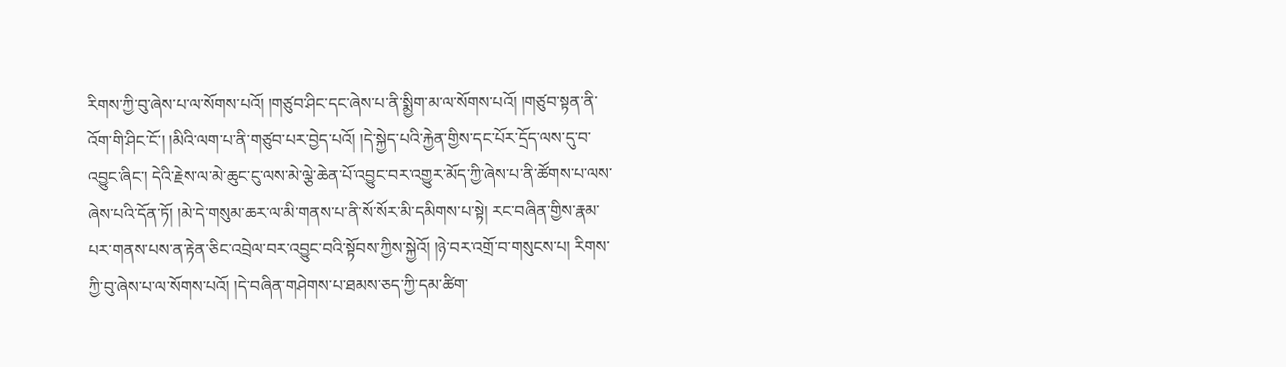རིགས་ཀྱི་བུ་ཞེས་པ་ལ་སོགས་པའོ། །གཙུབ་ཤིང་དང་ཞེས་པ་ནི་སྨྱིག་མ་ལ་སོགས་པའོ། །གཙུབ་སྟན་ནི་འོག་གི་ཤིང་ངོ་། །མིའི་ལག་པ་ནི་གཙུབ་པར་བྱེད་པའོ། །དེ་སྐྱེད་པའི་རྐྱེན་གྱིས་དང་པོར་དྲོད་ལས་དུ་བ་འབྱུང་ཞིང་། དེའི་རྗེས་ལ་མེ་ཆུང་ངུ་ལས་མེ་ལྕེ་ཆེན་པོ་འབྱུང་བར་འགྱུར་མོད་ཀྱི་ཞེས་པ་ནི་ཚོགས་པ་ལས་ཞེས་པའི་དོན་ཏོ། །མེ་དེ་གསུམ་ཆར་ལ་མི་གནས་པ་ནི་སོ་སོར་མི་དམིགས་པ་སྟེ། རང་བཞིན་གྱིས་རྣམ་པར་གནས་པས་ན་རྟེན་ཅིང་འབྲེལ་བར་འབྱུང་བའི་སྟོབས་ཀྱིས་སྐྱེའོ། །ཉེ་བར་འགྲོ་བ་གསུངས་པ། རིགས་ཀྱི་བུ་ཞེས་པ་ལ་སོགས་པའོ། །དེ་བཞིན་གཤེགས་པ་ཐམས་ཅད་ཀྱི་དམ་ཚིག་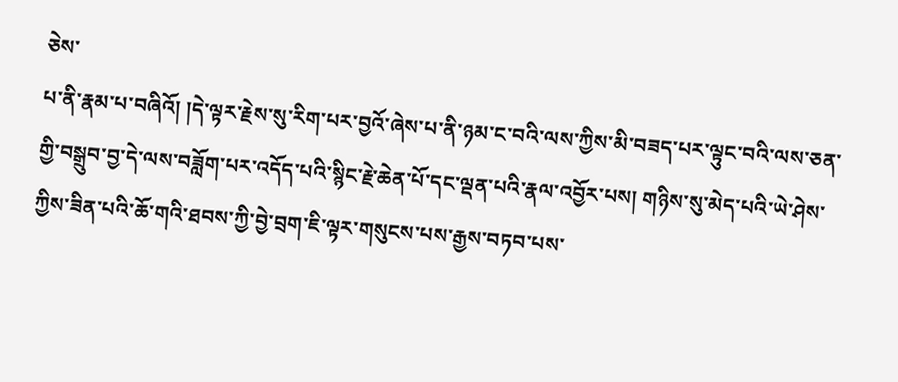ཅེས་
པ་ནི་རྣམ་པ་བཞིའོ། །དེ་ལྟར་རྗེས་སུ་རིག་པར་བྱའོ་ཞེས་པ་ནི་ཉམ་ང་བའི་ལས་ཀྱིས་མི་བཟད་པར་ལྟུང་བའི་ལས་ཅན་གྱི་བསྒྲུབ་བྱ་དེ་ལས་བཟློག་པར་འདོད་པའི་སྙིང་རྗེ་ཆེན་པོ་དང་ལྡན་པའི་རྣལ་འབྱོར་པས། གཉིས་སུ་མེད་པའི་ཡེ་ཤེས་ཀྱིས་ཟིན་པའི་ཆོ་གའི་ཐབས་ཀྱི་བྱེ་བྲག་ཇི་ལྟར་གསུངས་པས་རྒྱས་བཏབ་པས་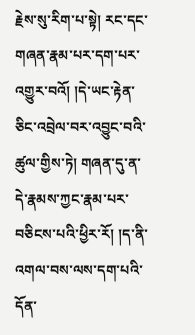རྗེས་སུ་རིག་པ་སྟེ། རང་དང་གཞན་རྣམ་པར་དག་པར་འགྱུར་བའོ། །དེ་ཡང་རྟེན་ཅིང་འབྲེལ་བར་འབྱུང་བའི་ཚུལ་གྱིས་ཏེ། གཞན་དུ་ན་དེ་རྣམས་ཀྱང་རྣམ་པར་བཅིངས་པའི་ཕྱིར་རོ། །ད་ནི་འགལ་བས་ལས་དག་པའི་དོན་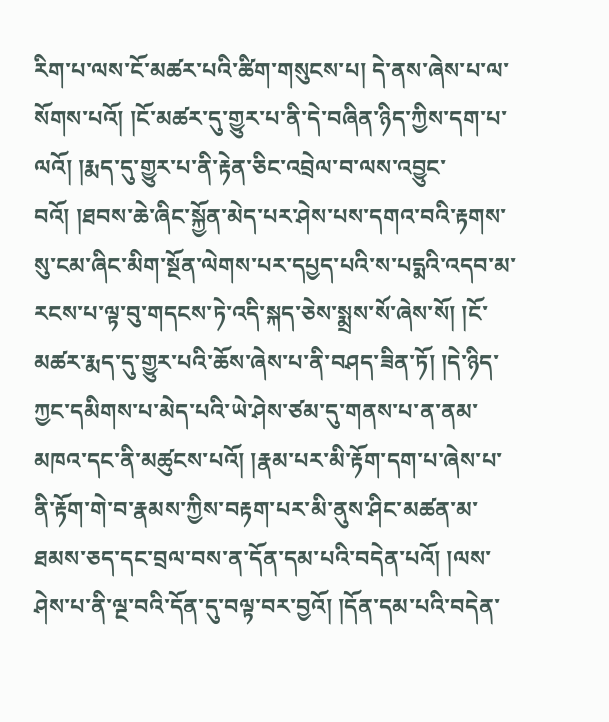རིག་པ་ལས་ངོ་མཚར་པའི་ཚིག་གསུངས་པ། དེ་ནས་ཞེས་པ་ལ་སོགས་པའོ། །ངོ་མཚར་དུ་གྱུར་པ་ནི་དེ་བཞིན་ཉིད་ཀྱིས་དག་པ་ལའོ། །རྨད་དུ་གྱུར་པ་ནི་རྟེན་ཅིང་འབྲེལ་བ་ལས་འབྱུང་བའོ། །ཐབས་ཆེ་ཞིང་སྐྱོན་མེད་པར་ཤེས་པས་དགའ་བའི་རྟགས་སུ་ངམ་ཞིང་མིག་སྔོན་ལེགས་པར་དཔྱད་པའི་ས་པདྨའི་འདབ་མ་རངས་པ་ལྟ་བུ་གདངས་ཏེ་འདི་སྐད་ཅེས་སྨྲས་སོ་ཞེས་སོ། །ངོ་མཚར་རྨད་དུ་གྱུར་པའི་ཆོས་ཞེས་པ་ནི་བཤད་ཟིན་ཏོ། །དེ་ཉིད་ཀྱང་དམིགས་པ་མེད་པའི་ཡེ་ཤེས་ཙམ་དུ་གནས་པ་ན་ནམ་མཁའ་དང་ནི་མཚུངས་པའོ། །རྣམ་པར་མི་རྟོག་དག་པ་ཞེས་པ་ནི་རྟོག་གེ་བ་རྣམས་ཀྱིས་བརྟག་པར་མི་ནུས་ཤིང་མཚན་མ་ཐམས་ཅད་དང་བྲལ་བས་ན་དོན་དམ་པའི་བདེན་པའོ། །ལས་ཤེས་པ་ནི་ལྔ་བའི་དོན་དུ་བལྟ་བར་བྱའོ། །དོན་དམ་པའི་བདེན་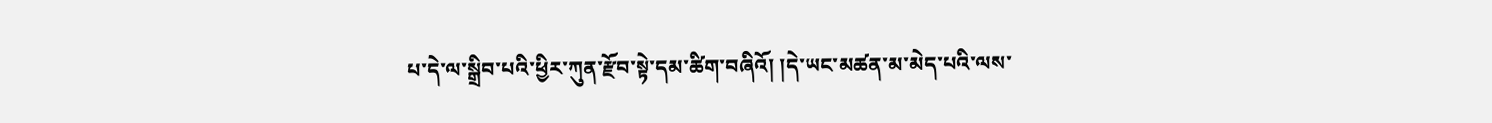པ་དེ་ལ་སྒྲིབ་པའི་ཕྱིར་ཀུན་རྫོབ་སྟེ་དམ་ཚིག་བཞིའོ། །དེ་ཡང་མཚན་མ་མེད་པའི་ལས་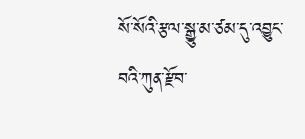སོ་སོའི་རྩལ་སྒྱུ་མ་ཙམ་དུ་འབྱུང་བའི་ཀུན་རྫོབ་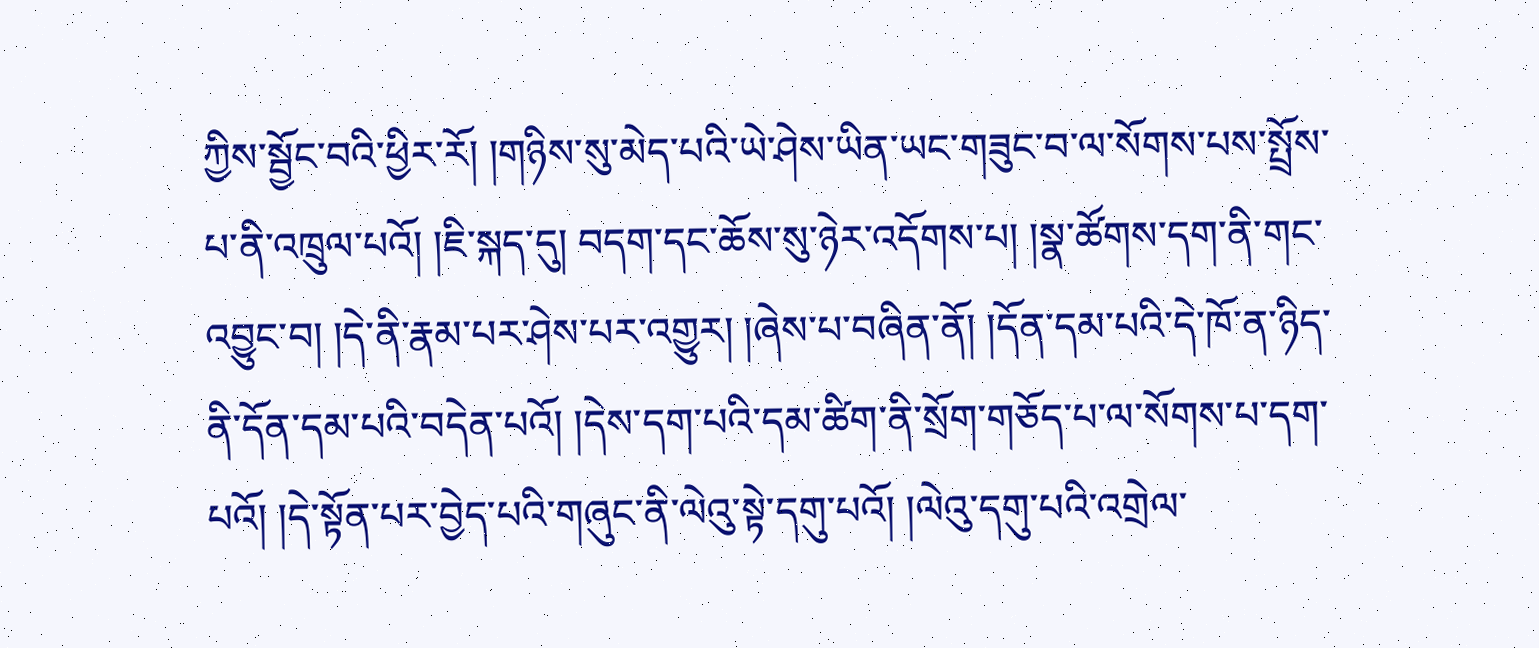ཀྱིས་སྦྱོང་བའི་ཕྱིར་རོ། །གཉིས་སུ་མེད་པའི་ཡེ་ཤེས་ཡིན་ཡང་གཟུང་བ་ལ་སོགས་པས་སྤྲོས་པ་ནི་འཁྲུལ་པའོ། །ཇི་སྐད་དུ། བདག་དང་ཆོས་སུ་ཉེར་འདོགས་པ། །སྣ་ཚོགས་དག་ནི་གང་འབྱུང་བ། །དེ་ནི་རྣམ་པར་ཤེས་པར་འགྱུར། །ཞེས་པ་བཞིན་ནོ། །དོན་དམ་པའི་དེ་ཁོ་ན་ཉིད་ནི་དོན་དམ་པའི་བདེན་པའོ། །དེས་དག་པའི་དམ་ཚིག་ནི་སྲོག་གཅོད་པ་ལ་སོགས་པ་དག་པའོ། །དེ་སྟོན་པར་བྱེད་པའི་གཞུང་ནི་ལེའུ་སྟེ་དགུ་པའོ། །ལེའུ་དགུ་པའི་འགྲེལ་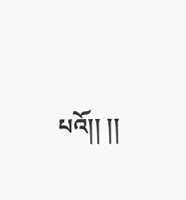པའོ།། །།